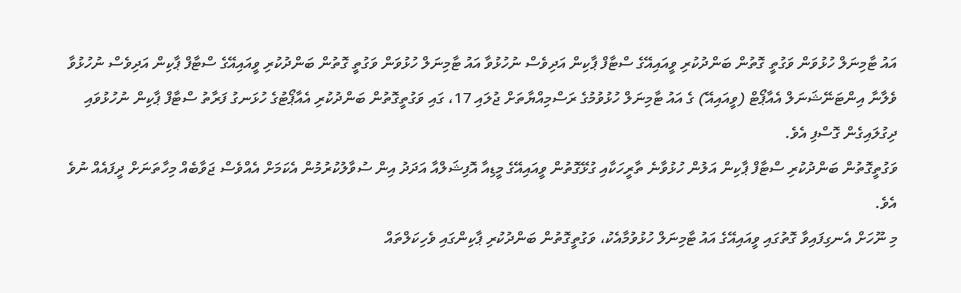އައު ޓާމިނަލް ހުޅުވަން ވަގުތީ ގޮތުން ބަންދުކުރި ވީއައިއޭގެ ސްޓާފް ޕާކިން އަދިވެސް ނުހުޅުވާ އައު ޓާމިނަލް ހުޅުވަން ވަގުތީ ގޮތުން ބަންދުކުރި ވީއައިއޭގެ ސްޓާފް ޕާކިން އަދިވެސް ނުހުޅުވާ
ވެލާނާ އިންޓަނޭޝަނަލް އެއާޕޯޓް (ވީއައިއޭ) ގެ އައު ޓާމިނަލް ހުޅުވުމުގެ ރަސްމިއްޔާތަށް ޖުލައި 17، ގައި ވަގުތީގޮތުން ބަންދުކުރި އެއާޕޯޓުގެ ހުޅަނގު ފަރާތު ސްޓާފް ޕާކިން ނުހުޅުވައި ދިގުލައިގެން ގޮސްފި އެވެ.
ވަގުތީގޮތުން ބަންދުކުރި ސްޓާފް ޕާކިން އަލުން ހުޅުވާނެ ތާރީހަކާއި ގުޅޭގޮތުން ވީއައިއޭގެ މީޑިއާ އޮފިޝަލްއާ އަދަދު އިން ސުވާލުކުރުމުން އެކަމަށް އެއްވެސް ޖަވާބެއް މިހާތަނަށް ދީފައެއް ނުވެ އެވެ.
މި ނޫހަށް އެނގިފައިވާ ގޮތުގައި ވީއައިއޭގެ އައު ޓާމިނަލް ހުޅުވުމާއެކު، ވަގުތީގޮތުން ބަންދުކުރި ޕާކިންގައި ވެހިކަލްތައް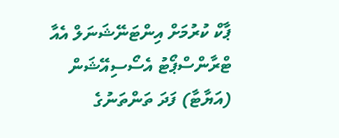ޕާކް ކުރުމަށް އިންޓަނޭޝަނަލް އެއާ ޓްރާންސްޕޯޓު އެސޯސިއޭޝަން (އަޔާޓާ) ފަދަ ތަންތަނުގެ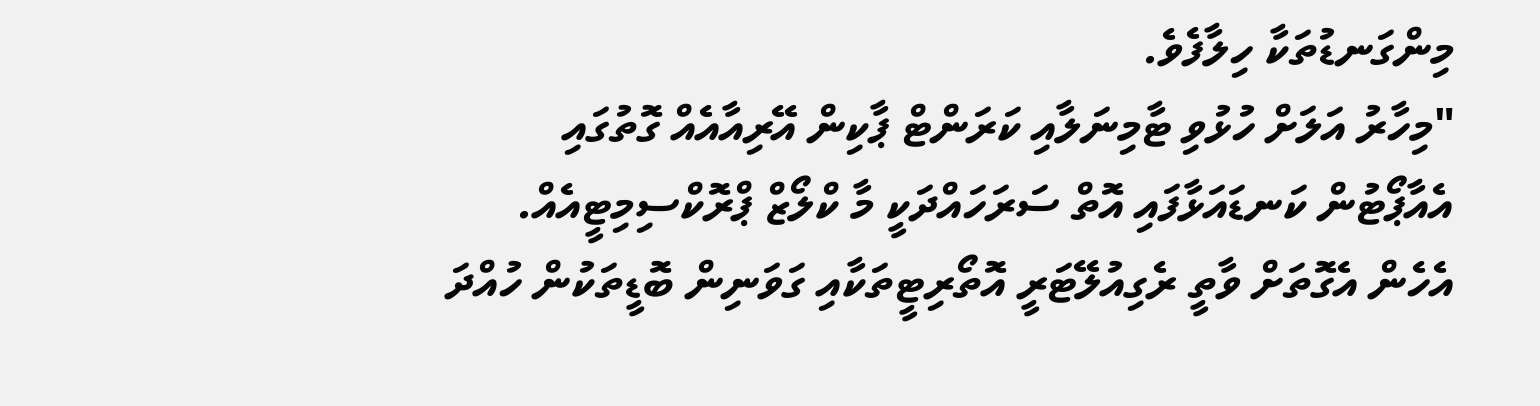މިންގަނޑުތަކާ ހިލާފެވެ.
"މިހާރު އަލަށް ހުޅުވި ޓާމިނަލާއި ކަރަންޓް ޕާކިން އޭރިއާއެއް ގޮތުގައި އެއާޕޯޓުން ކަނޑައަޅާފައި އޮތް ސަރަހައްދަކީ މާ ކްލޯޒް ޕްރޮކްސިމިޓީއެއް. އެހެން އެގޮތަށް ވާތީ ރެގިއުލޭޓަރީ އޮތޯރިޓީތަކާއި ގަވަނިން ބޮޑީތަކުން ހުއްދަ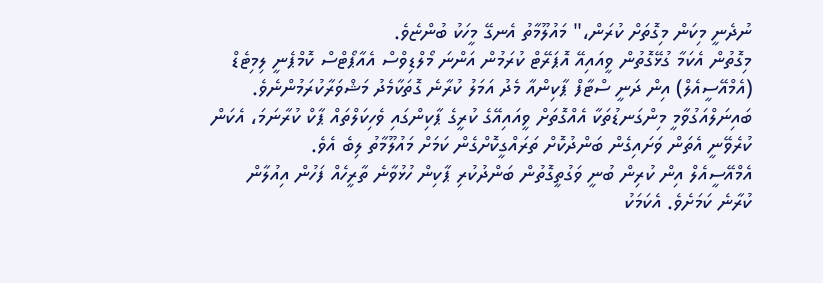ނުދެނީ މިކަން މިގޮތަށް ކުރަން،" މައުލޫމާތު އެނގޭ މީހަކު ބުންޏެވެ.
މިގޮތުން އެކަމާ ގުޅޭގޮތުން ވީއައިއޭ އޮޕަރޭޓް ކުރަމުން އަންނަ މޯލްޑިވްސް އެއާޕޯޓްސް ކޮމްޕެނީ ލިމިޓެޑް (އެމްއޭސީއެލް) އިން ދަނީ ސްޓާފް ޕާކިންއާ މެދު އަމަލު ކުރާނެ ގޮތަކާމެދު މަޝްވަރާކުރަމުންނެވެ.
ބައިނަލްއަގުވާމީ މިންގަނޑުތަކާ އެއްގޮތަށް ވީއައިއޭގެ ކުރީގެ ޕާކިންގައި ވެހިކަލްތައް ޕާކް ކުރާނަމަ، އެކަން ކުރެވޭނީ އެތަން ވަށައިގެން ބަންދުކޮށް ތަރައްގީކޮށްގެން ކަމަށް މައުލޫމާތު ލިބެ އެވެ.
އެމްއޭސީއެލް އިން ކުރިން ބުނީ ވަގުތީގޮތުން ބަންދުކުރި ޕާކިން ހުޅުވާނެ ތާރީހެއް ފަހުން އިއުލާން ކުރާނެ ކަމަށެވެ. އެކަމަކު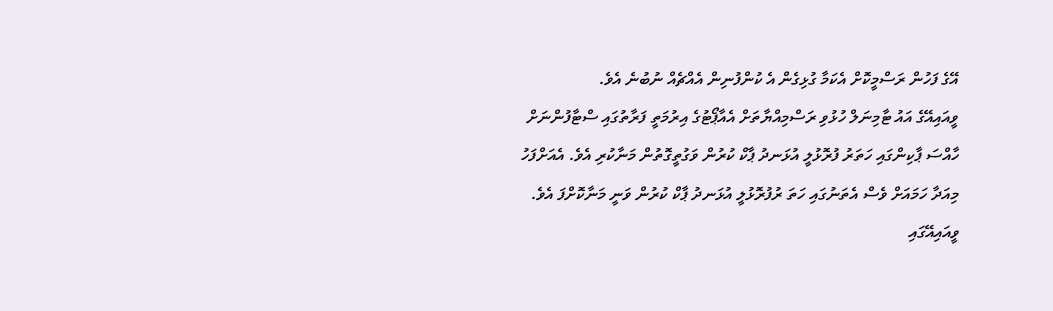އޭގެ ފަހުން ރަސްމީކޮށް އެކަމާ ގުޅިގެން އެ ކުންފުނިން އެއްޗެއް ނުބުނެ އެވެ.
ވީއައިއޭގެ އައު ޓާމިނަލް ހުޅުވި ރަސްމިއްޔާތަށް އެއާޕޯޓުގެ އިރުމަތީ ފަރާތުގައި ސްޓާފުންނަށް ހާއްސަ ޕާކިންގައި ހަތަރު ފުރޮޅުލީ އުޅަނދު ޕާކް ކުރުން ވަގުތީގޮތުން މަނާކުރި އެވެ. އެއަށްފަހު މިއަދާ ހަމައަށް ވެސް އެތަނުގައި ހަތަ ރުފުރޮޅުލީ އުޅަނދު ޕާކް ކުރުން ވަނީ މަނާކޮށްފަ އެވެ.
ވީއައިއޭގައި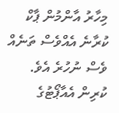މިހާރު އާންމުން ޕާކް ކުރާނެ އެއްވެސް ތަނެއް ވެސް ނުހުރެ އެވެ. ކުރިން އެއާޕޯޓުގެ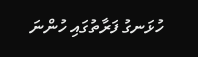ހުޅަނގު ފަރާތުގައި ހުންނަ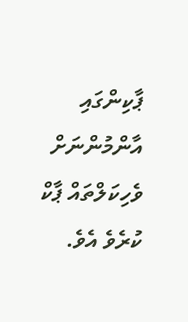ޕާކިންގައި އާންމުންނަށް ވެހިކަލްތައް ޕާކް ކުރެވެ އެވެ.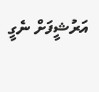އަރުޝީފަށް ނެގީ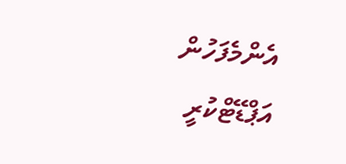އެންމެފަހުން އަޕްޑޭޓްކުރީ